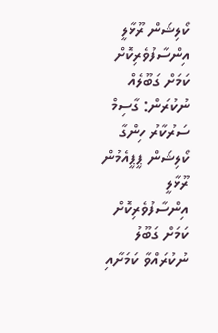ކޯލިޝަން ރޫޅާލީ އިންސާފުވެރިކޮށް ކަމަށް ގަބޫލެއް ނުކުރަން: ގާސިމް
ސަރުކާރު ހިންގާ ކޯލިޝަން ޕީޕީއެމުން ރޫޅާލީ އިންސާފުވެރިކޮށް ކަމަށް ގަބޫލު ނުކުރައްވާ ކަމަށާއި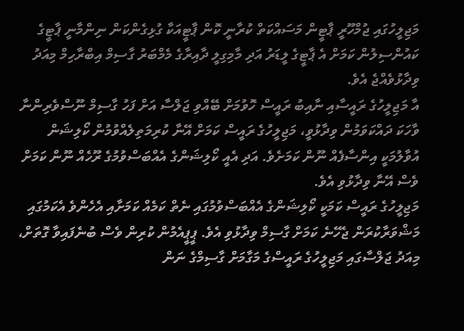މަޖިލީހުގައި ޖުމްހޫރީ ޕާޓީން މަސައްކަތް ކުރާނީ ކޮން ޕާޓީއަކާ ގުޅިގެންކަން ނިންމާނީ ޕާޓީގެ ކައުންސިލުން ކަމަށް އެ ޕާޓީގެ ލީޑަރު އަދި މާމިގިލީ ދާއިރާގެ މެމްބަރު ގާސިމް އިބްރާހިމް މިއަދު ވިދާޅުވެއްޖެ އެވެ.
އާ މަޖިލީހުގެ ރައީސާއި ނާއިބު ރައީސް ހޮވުމަށް ބޭއްވި ޖަލްސާ އަށް ފަހު ގާސިމް ނޫސްވެރިންނާ ވާހަކަ ދައްކަވަމުން ވިދާޅުވީ، މަޖިލީހުގެ ރައީސް ކަމަށް އޭނާ ކުރިމަތިލެއްވުމުން ކޯލިޝަން އުވާލުމަކީ އިންސާފެއް ނޫން ކަމަށެވެ. އަދި އެއީ ކޯލިޝަންގެ އެއްބަސްވުމުގެ ރޫހެއް ނޫން ކަމަށް ވެސް އޭނާ ވިދާޅުވި އެވެ.
މަޖިލީހުގެ ރައީސް ކަމަކީ ކޯލިޝަންގެ އެއްބަސްވުމުގައި ނެތް ކަމެއް ކަމަށާއި އެހެންވެ އެކަމުގައި މަޝްވަރާކުރަން ޖެހޭނެ ކަމަށް ގާސިމް ވިދާޅުވި އެވެ. ޕީޕީއެމުން ކުރިން ވެސް ބުނެފައިވާ ގޮތަށް، މިއަދު ޖަލްސާގައި މަޖިލީހުގެ ރައީސްގެ މަގާމަށް ގާސިމްގެ ނަން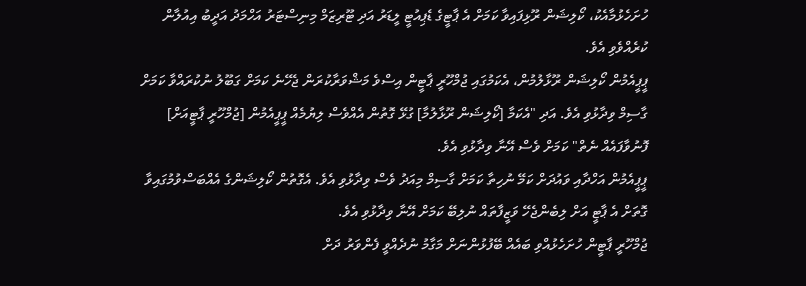ހުށަހެޅުމާއެކު، ކޯލިޝަން ރޫޅިފައިވާ ކަމަށް އެ ޕާޓީގެ ޑެޕިއުޓީ ލީޑަރު އަދި ޓޫރިޒަމް މިނިސްޓަރު އަހްމަދު އަދީބު އިއުލާން ކުރެއްވެވި އެވެ.
ޕީޕީއެމުން ކޯލިޝަން ރޫޅާލުމުން، އެކަމުގައި ޖުމްހޫރީ ޕާޓީން އިސްވެ މަޝްވަރާކުރަން ޖެހޭނެ ކަމަށް ގަބޫލު ނުކުރައްވާ ކަމަށް ގާސިމް ވިދާޅުވި އެވެ. އަދި "އެކަމާ [ކޯލިޝަން ރޫޅާލުމާ] ގުޅޭ ގޮތުން އެއްވެސް ލިޔުމެއް ޕީޕީއެމުން [ޖުމްހޫރީ ޕާޓީއަށް] ފޮނުވާފައެއް ނެތް" ކަމަށް ވެސް އޭނާ ވިދާޅުވި އެވެ.
ޕީޕީއެމުން އަހްދާއި ވައުދަށް ކަމޭ ނުހިތާ ކަމަށް ގާސިމް މިއަދު ވެސް ވިދާޅުވި އެވެ. އެގޮތުން ކޯލިޝަންގެ އެއްބަސްވުމުގައިވާ ގޮތަށް އެ ޕާޓީ އަށް ލިބެންޖެހޭ ވަޒީފާތައް ނުލިބޭ ކަމަށް އޭނާ ވިދާޅުވި އެވެ.
ޖުމްހޫރީ ޕާޓީން ހުށަހެޅުއްވި ބައެއް ބޭފުޅުންނަށް މަގާމު ނުދެއްވީ ފެންވަރު ދަށް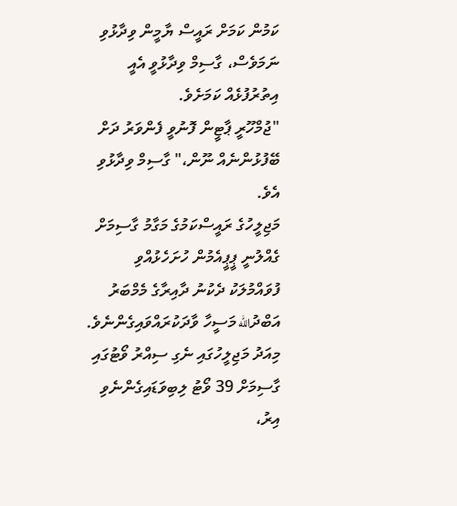ކަމުން ކަމަށް ރައީސް ޔާމީން ވިދާޅުވި ނަމަވެސް، ގާސިމް ވިދާޅުވީ އެއީ އިތުރުފުޅެއް ކަމަށެވެ.
"ޖުމްހޫރީ ޕާޓީން ފޮނުވީ ފެންވަރު ދަށް ބޭފުޅުންނެއް ނޫން،" ގާސިމް ވިދާޅުވި އެވެ.
މަޖިލީހުގެ ރައީސްކަމުގެ މަގާމު ގާސިމަށް ގެއްލުނީ ޕީޕީއެމުން ހުށަހެޅުއްވި ފުވައްމުލަކު ދެކުނު ދާއިރާގެ މެމްބަރު އަބްދުالله މަސީހާ ވާދަކުރައްވައިގެންނެވެ. މިއަދު މަޖިލީހުގައި ނެގި ސިއްރު ވޯޓުގައި ގާސިމަށް 39 ވޯޓު ލިބިވަޑައިގެންނެވި އިރު،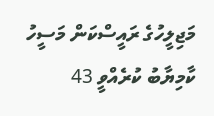މަޖިލީހުގެ ރައީސްކަން މަސީހު ކާމިޔާބު ކުރެއްވީ 43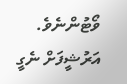ވޯޓުންނެވެ.
އަރުޝީފަށް ނެގީ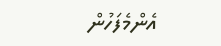އެންމެފަހުން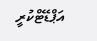އަޕްޑޭޓްކުރީ